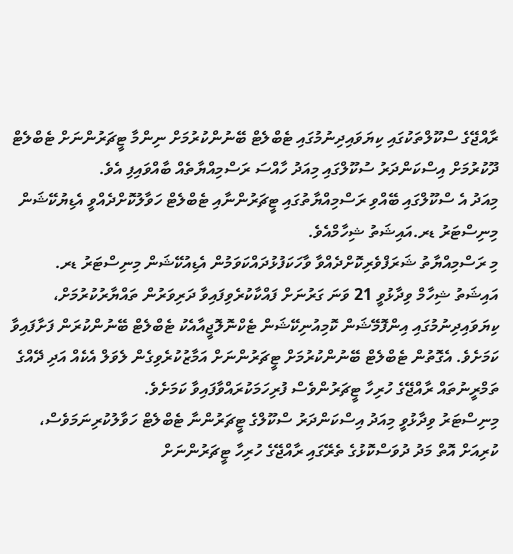ރާއްޖޭގެ ސްކޫލްތަކުގައި ކިޔަވައިދިނުމުގައި ޓެބްލެޓް ބޭނުންކުރުމަށް ނިންމާ ޓީޗަރުންނަށް ޓެބްލެޓް ދޫކުރުމަށް އިސްކަންދަރު ސުކޫލްގައި މިއަދު ހާއްސަ ރަސްމިއްޔާތެއް ބާއްވައިފި އެވެ.
މިއަދު އެ ސްކޫލްގައި ބޭއްވި ރަސްމިއްޔާތުގައި ޓީޗަރުންނާއި ޓެބްލެޓް ހަވާލުކޮށްދެއްވީ އެޑިޔުކޭޝަން މިނިސްޓަރު ޑރ.އައިޝަތު ޝިހާމްއެވެ.
މި ރަސްމިއްޔާތު ޝަރަފްވެރިކޮށްދެއްވާ ވާހަކަފުޅުދައްކަވަމުން އެޑިއުކޭޝަން މިނިސްޓަރު ޑރ. އައިޝަތު ޝިހާމް ވިދާޅުވީ 21 ވަނަ ގަރުނަށް ފައްކާކުރެވިފައިވާ ދަރިވަރުން ތައްޔާރުކުރުމަށް، ކިޔަވައިދިނުމުގައި އިންފޮމޭޝަން ކޮމިއުނިކޭޝަން ޓެކްނޮލޮޖީއާއެކު ޓެބްލެޓް ބޭނުންކުރަން ފަށާފައިވާ ކަމަށެވެ. އެގޮތުން ޓެބްލެޓް ބޭނުންކުރުމަށް ޓީޗަރުންނަށް އަމާޒުކުރެވިގެން ލެވަލް އެކެއް އަދި ދޭއްގެ ތަމްރީނުތައް ރާއްޖޭގެ ހުރިހާ ޓީޗަރުންވެސް ފުރިހަމަކުރައްވާފައިވާ ކަމަށެވެ.
މިނިސްޓަރު ވިދާޅުވީ މިއަދު އިސްކަންދަރު ސްކޫލްގެ ޓީޗަރުންނާ ޓެބްލެޓް ހަވާލުކުރިނަމަވެސް، ކުރިއަށް އޮތް މަދު ދުވަސްކޮޅުގެ ތެރޭގައި ރާއްޖޭގެ ހުރިހާ ޓީޗަރުންނަށް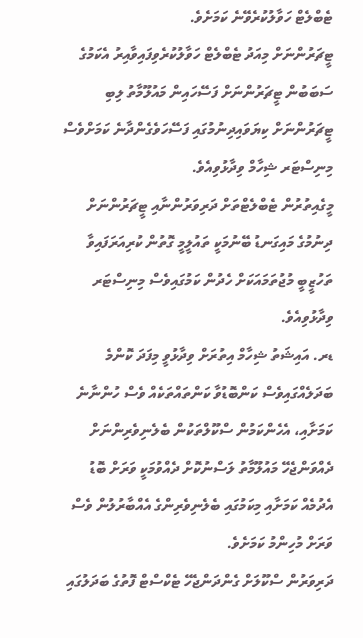ޓެބްލެޓް ހަވާލުކުރެވޭނެ ކަމަށެވެ.
ޓީޗަރުންނަށް މިއަދު ޓެބްލެޓް ހަވާލުކުރެވިފައިވާއިރު އެކަމުގެ ސަބަބުން ޓީޗަރުންނަށް ފަސޭހައިން މައުލޫމާތު ލިބި ޓީޗަރުންނަށް ކިޔަވައިދިނުމުގައި ފަސޭހަވެގެންދާނެ ކަމަށްވެސް މިނިސްޓަރ ޝިހާމް ވިދާޅުވިއެވެ.
މީގެއިތުރުން ޓެބްލެޓްތަށް ދަރިވަރުންނާއި ޓީޗަރުންނަށް ދިނުމުގެ މައިގަނޑު ބޭނުމަކީ ތައުލީމީ ގޮތުން ކުރިއަރަފައިވާ ތަހުޒީބީ މުޖުތަމައަކަށް ހެދުން ކަމުގައިވެސް މިނިސްޓަރ ވިދާޅުވިއެވެ.
ޑރ. އައިޝަތު ޝިހާމް އިތުރަށް ވިދާޅުވީ މިފަދަ ކޮންމެ ބަދަލެއްގައިވެސް ކަންބޮޑުވާ ކަންތައްތަކެއް ވެސް ހުންނާނެ ކަމަށާއި، އެހެންކަމުން ސްކޫލްތަކުން ބެލެނިވެރިންނަށް ދެއްވަންޖެހޭ މައުލޫމާތު ލަސްނުކޮށް ދެއްވުމަކީ ވަރަށް ބޮޑު އެދުމެއް ކަމަށާއި މިކަމުގައި ބެލެނިވެރިންގެ އެއްބާރުލުން ވެސް ވަރަށް މުހިންމު ކަމަށެވެ.
ދަރިވަރުން ސްކޫލަށް ގެންދަންޖެހޭ ޓެކްސްޓް ފޮތުގެ ބަދަލުގައި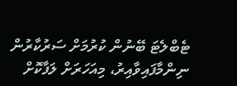ޓެބްލެޓަ ބޭނުން ކުރުމަށް ސަރުކާރުން ނިންމާފައިވާއިރު، މިއަހަރަށް ލަފާކޮށް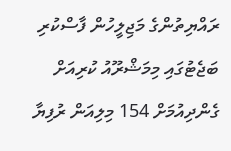ރައްޔިތުންގެ މަޖިލީހުން ފާސްކުރި ބަޖެޓުގައި މިމަޝްރޫއު ކުރިއަށް ގެންދިއުމަށް 154 މިލިއަން ރުފިޔާ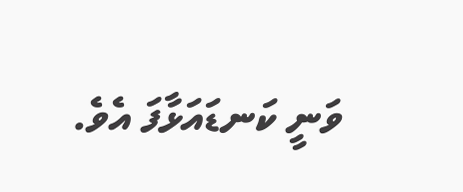ވަނީ ކަނޑައަޅާފަ އެވެ.